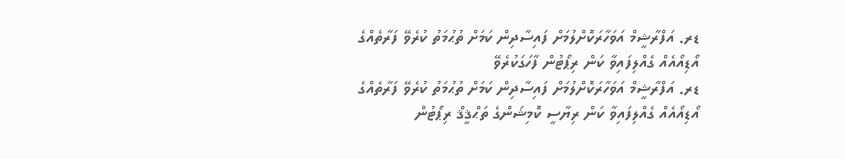ޑރ. އަފްރާޝީމް އަވަހާރަކޮށްލުމަށް ފައިސާދިން ކަމަށް ތުޙުމަތު ކުރެވޭ ފަރާތެއްގެ އޯޑިއޯއެއް ގެއްލިފައިވާ ކަން ރިޕޯޓުން ފާހަގަކުރެވޭ
ޑރ. އަފްރާޝީމް އަވަހާރަކޮށްލުމަށް ފައިސާދިން ކަމަށް ތުޙުމަތު ކުރެވޭ ފަރާތެއްގެ އޯޑިއޯއެއް ގެއްލިފައިވާ ކަން ރިޔާސީ ކޮމިޝަންގެ ތަޙްޤީޤް ރިޕޯޓުން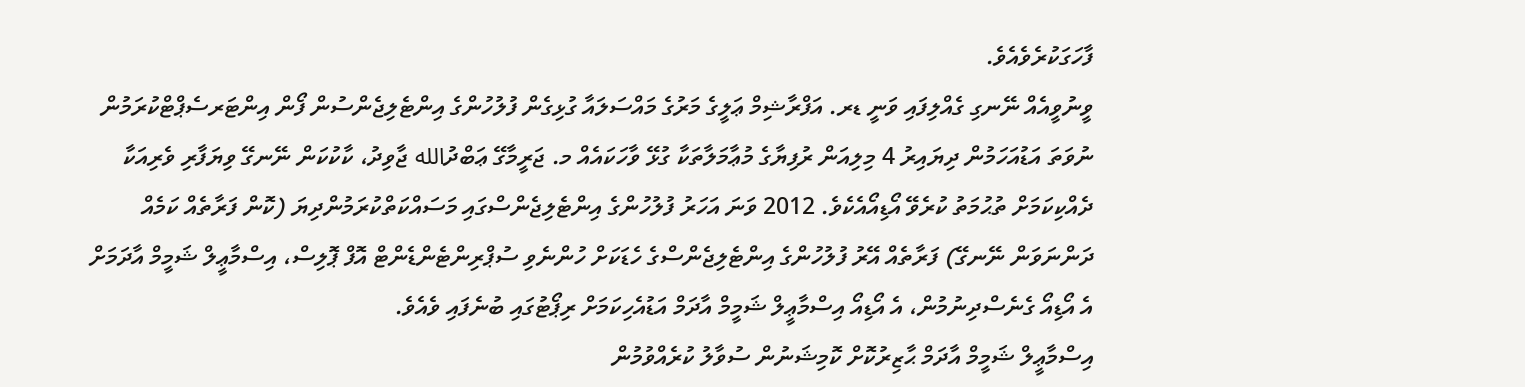ފާހަގަކުރެވެއެވެ.
ވީނުވީއެއް ނޭނގި ގެއްލިފައި ވަނީ ޑރ. އަފްރާޝިމް ޢަލީގެ މަރުގެ މައްސަލައާ ގުޅިގެން ފުލުހުންގެ އިންޓެލިޖެންސުން ފޯން އިންޓަރސެޕްޓްކުރަމުން ނުވަތަ އަޑުއަހަމުން ދިޔައިރު 4 މިލިއަން ރުފިޔާގެ މުޢާމަލާތަކާ ގުޅޭ ވާހަކައެއް މ. ޖަރީމާގޭ ޢަބްދުالله ޖާވިދު، ކާކުކަން ނޭނގޭ ވިޔަފާރި ވެރިއަކާ ދެއްކިކަމަށް ތުޙުމަތު ކުރެވޭ އޯޑިއޯއެކެވެ. 2012 ވަނަ އަހަރު ފުލުހުންގެ އިންޓެލިޖެންސްގައި މަސައްކަތްކުރަމުންދިޔަ (ކޮން ފަރާތެއް ކަމެއް ދަންނަވަން ނޭނގޭ) ފަރާތެއް އޭރު ފުލުހުންގެ އިންޓެލިޖެންސްގެ ހެޑަކަށް ހުންނެވި ސުޕްރިންޓެންޑެންޓް އޮފް ޕޮލިސް، އިސްމާޢީލް ޝަމީމް އާދަމަށް އެ އޯޑިއޯ ގެނެސްދިނުމުން، އެ އޯޑިއޯ އިސްމާޢީލް ޝަމީމް އާދަމް އަޑުއެހިކަމަށް ރިޕޯޓުގައި ބުނެފައި ވެއެވެ.
އިސްމާޢީލް ޝަމީމް އާދަމް ޙާޒިރުކޮށް ކޮމިޝަނުން ސުވާލު ކުރެއްވުމުން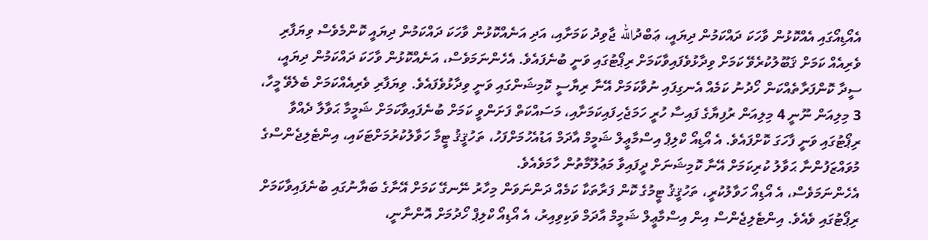އެއޯޑިއޯގައި އެއްކޮޅުން ވާހަކަ ދައްކަމުން ދިޔައީ، ޢަބްދުالله ޖާވިދު ކަމަށާއި، އަދި އަނެއްކޮޅުން ވާހަކަ ދައްކަމުން ދިޔައީ ކޮންމެވެސް ވިޔަފާރި ވެރިއެއް ކަމަށް ޤަބޫލުކުރެވޭ ކަމަށް ވިދާޅުވެފައިވާކަމަށް ރިޕޯޓުގައި ވަނީ ބުނެފައެވެ. އެހެންނަމަވެސް، އަނެއްކޮޅުން ވާހަކަ ދައްކަމުން ދިޔައީ، ސީދާ ކޮންފަރާތެއްކަން ހޯދުނު ކަމެއް އެނގިފައި ނުވާކަމަށް އޭނާ ރިޔާސީ ކޮމިޝަންގައި ވަނީ ވިދާޅުވެފައެވެ. ވިޔަފާރި ވެރިއެއްކަމަށް ބެލެވޭ މީހާ، 3 މިލިއަން ނޫނީ 4 މިލިއަން ރުފިޔާގެ ފައިސާ ހުރީ ހަމަޖެހިފައިކަމަށާއި، މަސައްކަތް ފަށަންވީ ކަމަށް ބުނެފައިވާކަމަށް ޝަމީމާ ޙަވާލާ ދެއްވާ ރިޕޯޓުގައި ވަނީ ފާހަގަ ކޮށްފައެވެ. އެ އޯޑިއޯ ކްލިޕް އިސްމާޢީލް ޝަމީމް އާދަމް އަޑުއެހުމަށްފަހު، ތަހުޤީޤު ޓީމާ ހަވާލުކުރުމަށްޓަކައި، އިންޓެލިޖެންސްގެ މުވައްޒަފުންނާ ޙަވާލު ކުރިކަމަށް އޭނާ ކޮމިޝަނަށް ދީފައިވާ މަޢުލޫމާތުން ހާމަވެއެވެ.
އެހެންނަމަވެސް، އެ އޯޑިއޯ ހަވާލުކުރީ، ތަހުޤީޤު ޓީމުގެ ކޮން ފަރާތަކާ ކަމެއް ދަންނަވަން މިހާރު ނޭނގޭ ކަމަށް އޭނާގެ ބަޔާނުގައި ބުނެފައިވާކަމަށް ރިޕޯޓުގައި ވެއެވެ. އިންޓެލިޖެންސް އިން އިސްމާޢީލް ޝަމީމް އާދަމް ވަކިވިއިރު، އެ އޯޑިއޯ ކްލިޕް ހޯދުމަށް އޮންނާނީ،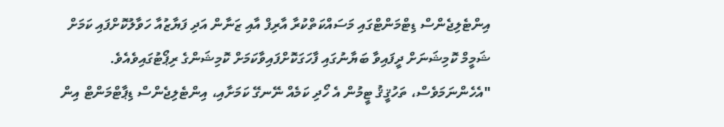އިންޓެލިޖެންސް ޑިޓްމަންޓްގައި މަސައްކަތްކުރާ އާރިފް އާއި ޒަނާން އަދި ފަޔާޒުއާ ހަވާލުކޮށްފައި ކަމަށް ޝަމީމް ކޮމިޝަނަށް ދީފައިވާ ބަޔާނުގައި ފާހަގަކޮށްފައިވާކަމަށް ކޮމިޝަންގެ ރިޕޯޓުގައިވެއެވެ.
"އެހެންނަމަވެސް، ތަހުޤީޤު ޓީމުން އެ ހޯދި ކަމެއް ނޭނގޭ ކަމަށާއި، އިންޓެލިޖެންސް ޑިޕާޓްމަންޓް އިން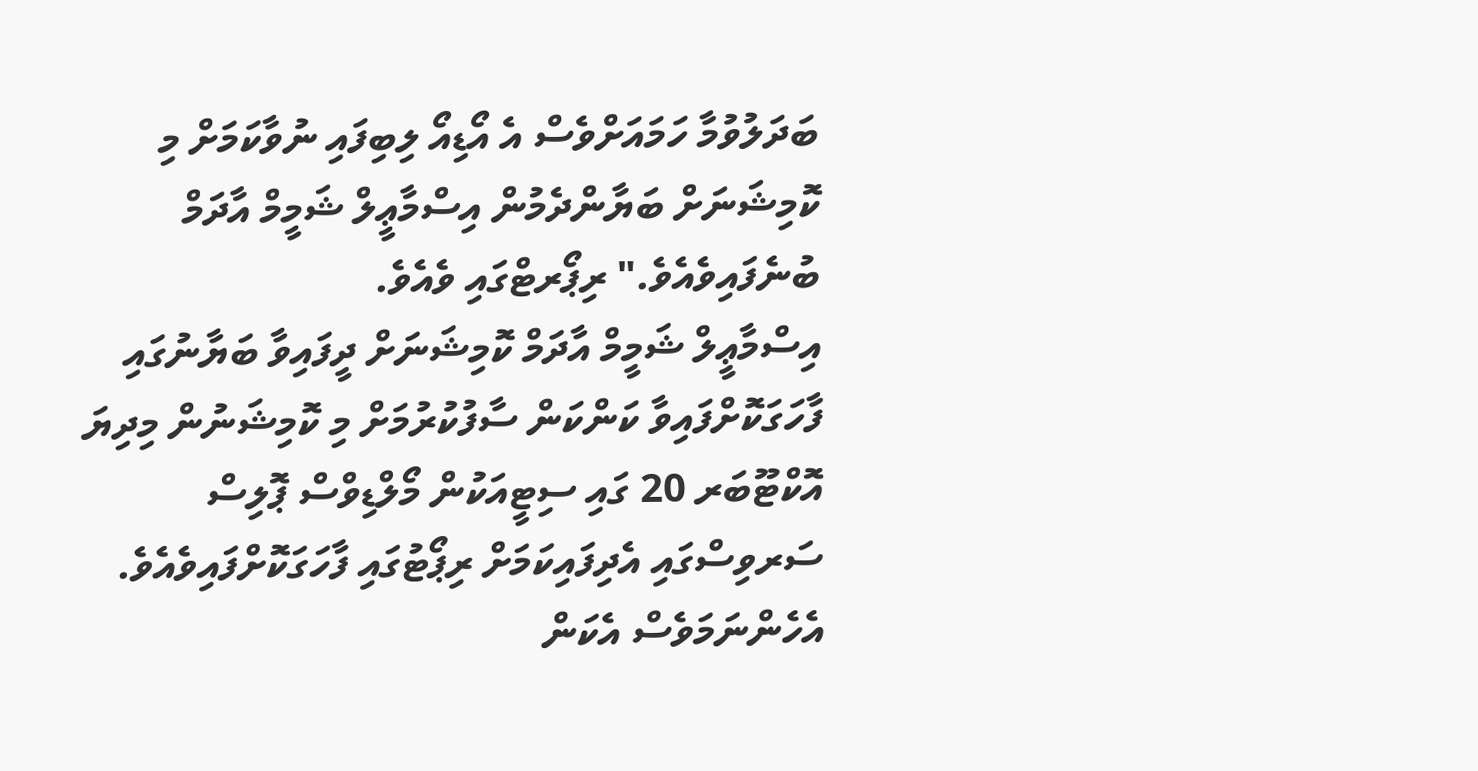ބަދަލުވުމާ ހަމައަށްވެސް އެ އޯޑިއޯ ލިބިފައި ނުވާކަމަށް މި ކޮމިޝަނަށް ބަޔާންދެމުން އިސްމާޢީލް ޝަމީމް އާދަމް ބުނެފައިވެއެވެ." ރިޕޯރޓްގައި ވެއެވެ.
އިސްމާޢީލް ޝަމީމް އާދަމް ކޮމިޝަނަށް ދީފައިވާ ބަޔާނުގައި ފާހަގަކޮށްފައިވާ ކަންކަން ސާފުކުރުމަށް މި ކޮމިޝަނުން މިދިޔަ އޮކްޓޫބަރ 20 ގައި ސިޓީއަކުން މޯލްޑިވްސް ޕޮލިސް ސަރވިސްގައި އެދިފައިކަމަށް ރިޕޯޓުގައި ފާހަގަކޮށްފައިވެއެވެ. އެހެންނަމަވެސް އެކަން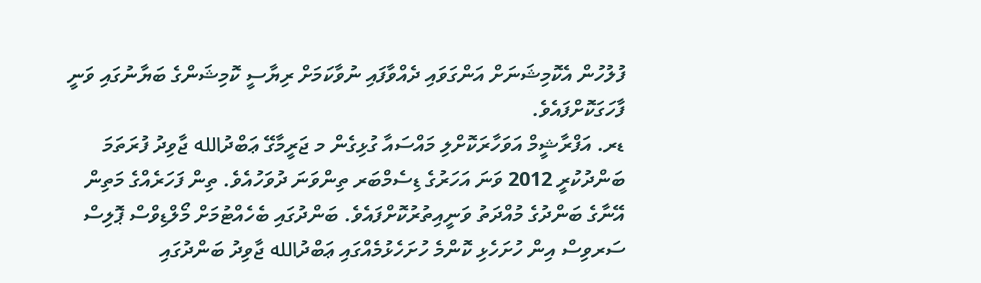ފުލުހުން އެކޮމިޝަނަށް އަންގަވައި ދެއްވާފައި ނުވާކަމަށް ރިޔާސީ ކޮމިޝަންގެ ބަޔާނުގައި ވަނީ ފާހަގަކޮށްފައެވެ.
ޑރ. އަފްރާޝީމް އަވަހާރަކޮށްލި މައްސައާ ގުޅިގެން މ ޖަރީމާގޭ ޢަބްދުالله ޖާވިދު ފުރަތަމަ ބަންދުކުރީ 2012 ވަނަ އަހަރުގެ ޑިސެމްބަރ ތިންވަނަ ދުވަހުއެވެ. ތިން ފަހަރެއްގެ މަތިން އޭނާގެ ބަންދުގެ މުއްދަތު ވަނީއިތުރުކޮށްފައެވެ. ބަންދުގައި ބެހެއްޓުމަށް މޯލްޑިވްސް ޕޮލިސް ސަރވިސް އިން ހުށަހެޅި ކޮންމެ ހުށަހެޅުމެއްގައި ޢަބްދުالله ޖާވިދު ބަންދުގައި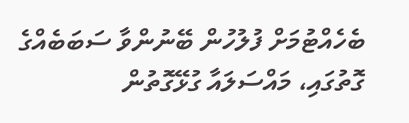ބެހެއްޓުމަށް ފުލުހުން ބޭނުންވާ ސަބަބެއްގެ ގޮތުގައި، މައްސަލައާ ގުޅޭގޮތުން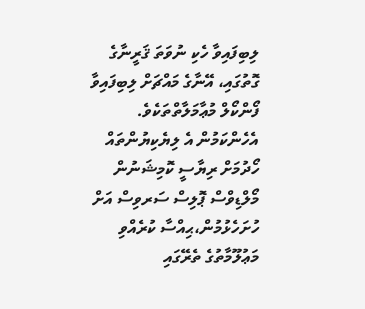ލިބިފައިވާ ހެކި ނުވަތަ ޤަރީނާގެ ގޮތުގައި، އޭނާގެ މައްޗަށް ލިބިފައިވާ ފޯންކޯލް މުޢާމަލާތްތަކެވެ. އެހެންކަމުން އެ ލިޔެކިޔުންތައް ހޯދުމަށް ރިޔާސީ ކޮމިޝަނުން މޯލްޑިވްސް ޕޮލިސް ސަރވިސް އަށް ހުށަހެޅުމުން،ޙިއްސާ ކުރެއްވި މަޢުލޫމާތުގެ ތެރޭގައި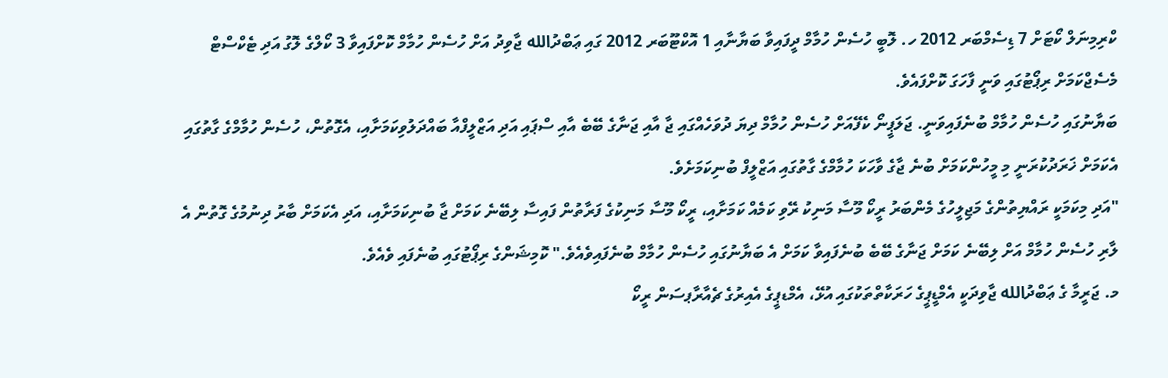ކްރިމިނަލް ކޯޓަށް 7 ޑިސެމްބަރ 2012 ހ. ލޮބީ ހުސެން ހުމާމް ދީފައިވާ ބަޔާނާއި 1 އޮކްޓޫބަރ 2012 ގައި ޢަބްދުالله ޖާވިދު އަށް ހުސެން ހުމާމް ކޮށްފައިވާ 3 ކޯލްގެ ލޮގު އަދި ޓެކްސްޓް މެސެޖްކަމަށް ރިޕޯޓުގައި ވަނީ ފާހަގަ ކޮށްފައެވެ.
ބަޔާނުގައި ހުސެން ހުމާމް ބުނެފައިވަނީ. ޖަލަޕީނޯ ކެފޭއަށް ހުސެން ހުމާމް ދިޔަ ދުވަހެއްގައި ޖާ އާއި ޖަނާގެ ބޭބެ އާއި ސްޕައި އަދި އަޒްލީފްއާ ބައްދަލުވިކަމަށާއި، އެގޮތުން، ހުސެން ހުމާމްގެ ގާތުގައި އެކަމަށް ޚަރަދުކުރަނީ މި މީހުންކަމަށް ބުނެ ޖާގެ ވާހަކަ ހުމާމްގެ ގާތުގައި އަޒްލީފް ބުނިކަމަށެވެ.
"އަދި މިކަމަކީ ރައްޔިތުންގެ މަޖިލީހުގެ މެންބަރު ރީކޯ މޫސާ މަނިކު ރޭވި ކަމެއް ކަމަށާއި، ރީކޯ މޫސާ މަނިކުގެ ފަރާތުން ފައިސާ ލިބޭނެ ކަމަށް ޖާ ބުނިކަމަށާއި، އަދި އެކަމަށް ބާރު ދިނުމުގެ ގޮތުން އެ ލާރި ހުސެން ހުމާމް އަށް ލިބޭނެ ކަމަށް ޖަނާގެ ބޭބެ ބުނެފައިވާ ކަމަށް އެ ބަޔާނުގައި ހުސެން ހުމާމް ބުނެފައިވެއެވެ." ކޮމިޝަންގެ ރިޕޯޓުގައި ބުނެފައި ވެއެވެ.
މ. ޖަރީމާ ގެ ޢަބްދުالله ޖާވިދަކީ އެމްޑީޕީގެ ހަރަކާތްތަކުގައި އުޅޭ، އެމްޑޕީގެ އެއިރުގެ ޗެއާރާޕސަން ރީކޯ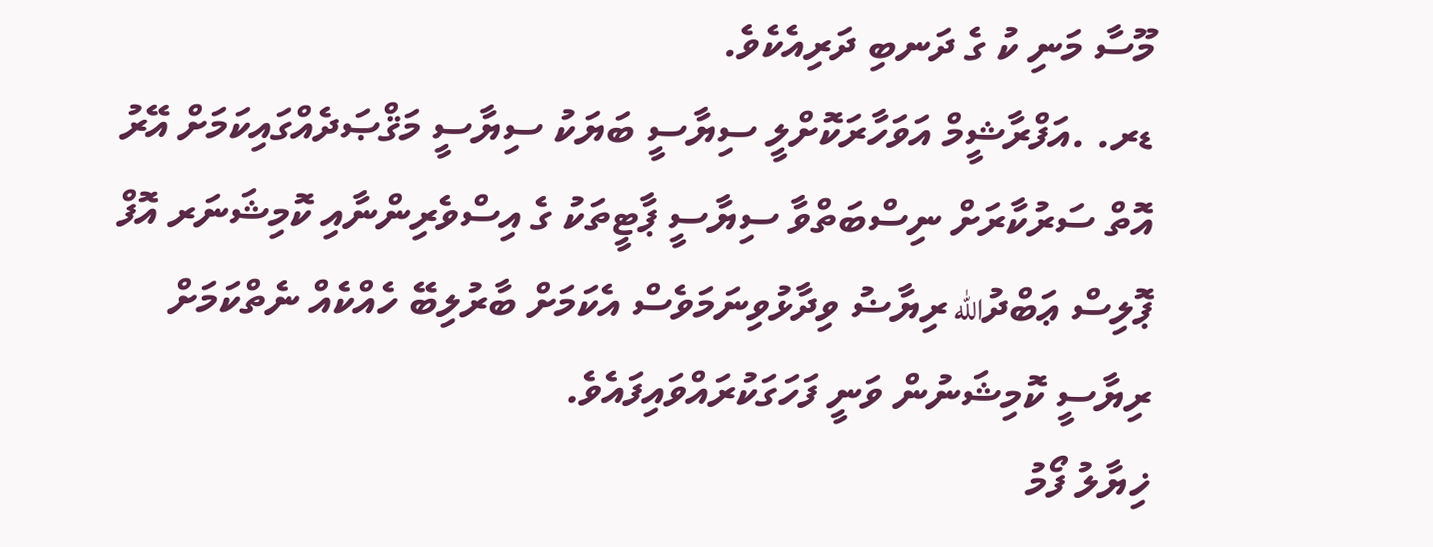މޫސާ މަނި ކު ގެ ދަނބި ދަރިއެކެވެ.
ޑރ. .އަފްރާޝީމް އަވަހާރަކޮށްލީ ސިޔާސީ ބަޔަކު ސިޔާސީ މަޤްޞަދެއްގައިކަމަށް އޭރު އޮތް ސަރުކާރަށް ނިސްބަތްވާ ސިޔާސީ ޕާޓީތަކު ގެ އިސްވެރިންނާއި ކޮމިޝަނަރ އޮފް ޕޮލިސް ޢަބްދުالله ރިޔާޟު ވިދާޅުވިނަމަވެސް އެކަމަށް ބާރުލިބޭ ހެއްކެއް ނެތްކަމަށް ރިޔާސީ ކޮމިޝަނުން ވަނީ ފަހަގަކުރައްވައިފައެވެ.
ޚިޔާލު ފޯމު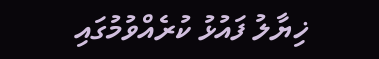ޚިޔާލު ފައުޅު ކުރެއްވުމުގައި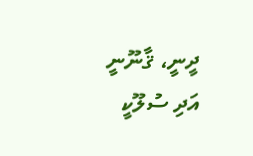ދީނީ، ޤާނޫނީ އަދި ސުލޫކީ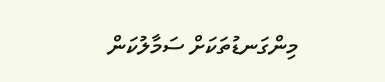މިންގަނޑުތަކަށް ސަމާލުކަން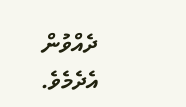ދެއްވުން އެދެމެވެ.